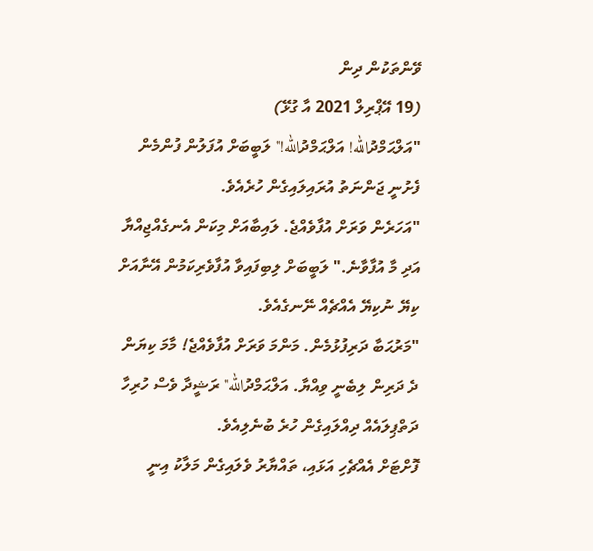ވޭންތަކުން ދިން
(19 އޭޕްރިލް 2021 އާ ގުޅޭ)
"އަލްޙަމްދުالله! އަލްޙަމްދުالله!" ލަބީބަށް އުފަލުން ފުންމެން ފެށުނީ ޖަންނަތު އުރައިލައިގެން ހުރެއެވެ.
"އަހަރެން ވަރަށް އުފާވެއްޖެ. ލައިބާއަށް މިކަން އެނގެއްޖިއްޔާ އަދި މާ އުފާވާނެ." ލަބީބަށް ލިބިފައިވާ އުފާވެރިކަމުން އޭނާއަށް ކިޔޭ ނުކިޔޭ އެއްޗެއް ނޭނގެއެވެ.
"މަރުޙަބާ ދަރިފުޅުމެން. މަންމަ ވަރަށް އުފާވެއްޖެ! މާމަ ކިޔަން ދެ ދަރިން ލިބެނީ ވިއްޔާ. އަލްޙަމްދުالله" ރަޝީދާ ވެސް ހުރިހާ ދަތްޕިލައެއް ދިއްލައިގެން ހުރެ ބުނެލިއެވެ.
ފޮށްޓަށް އެއްޗެހި އަޅައި، ތައްޔާރު ވެލައިގެން މަލާކު އިނީ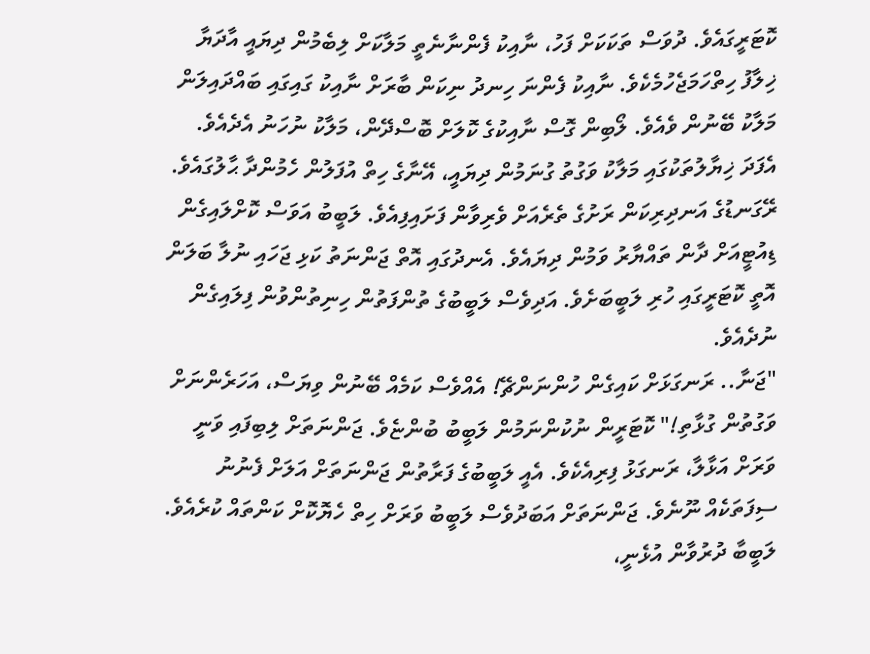ކޮޓަރީގައެވެ. ދުވަސް ތަކަކަށް ފަހު، ނާއިކު ފެންނާނެތީ މަލާކަށް ލިބެމުން ދިޔައީ އާދަޔާ ޚިލާފު ހިތްހަމަޖެހުމެކެވެ. ނާއިކު ފެންނަ ހިނދު ނިކަން ބާރަށް ނާއިކު ގައިގައި ބައްދައިލަން މަލާކު ބޭނުން ވެއެވެ. ލޯބިން ގޮސް ނާއިކުގެ ކޮލަށް ބޮސްދޭން، މަލާކު ނުހަނު އެދެއެވެ. އެފަދަ ޚިޔާލުތަކުގައި މަލާކު ވަގުތު ގުނަމުން ދިޔައީ، އޭނާގެ ހިތް އުފަލުން ހެމުންދާ ޙާލުގައެވެ.
ރޭގަނޑުގެ އަނދިރިކަން ރަށުގެ ތެރެއަށް ވެރިވާން ފަށައިފިއެވެ. ލަބީބު އަވަސް ކޮށްލައިގެން ޑިއުޓީއަށް ދާން ތައްޔާރު ވަމުން ދިޔައެވެ. އެނދުގައި އޮތް ޖަންނަތު ކަޅި ޖަހައި ނުލާ ބަލަން އޮތީ ކޮޓަރީގައި ހުރި ލަބީބަށެވެ. އަދިވެސް ލަބީބުގެ ތުންފަތުން ހިނިތުންވުން ފިލައިގެން ނުދެއެވެ.
"ޖަނާ.. ރަނގަޅަށް ކައިގެން ހުންނަންޗޭ! އެއްވެސް ކަމެއް ބޭނުން ވިޔަސް، އަހަރެންނަށް ވަގުތުން ގުޅާތި!" ކޮޓަރީން ނުކުންނަމުން ލަބީބު ބުންޏެވެ. ޖަންނަތަށް ލިބިފައި ވަނީ ވަރަށް އަޅާލާ، ރަނގަޅު ފިރިއެކެވެ. އެއީ ލަބީބުގެ ފަރާތުން ޖަންނަތަށް އަލަށް ފެނުނު ސިފަތަކެއް ނޫނެވެ. ޖަންނަތަށް އަބަދުވެސް ލަބީބު ވަރަށް ހިތް ހެޔޮކޮށް ކަންތައް ކުރެއެވެ. ލަބީބާ ދުރުވާން އުޅެނީ،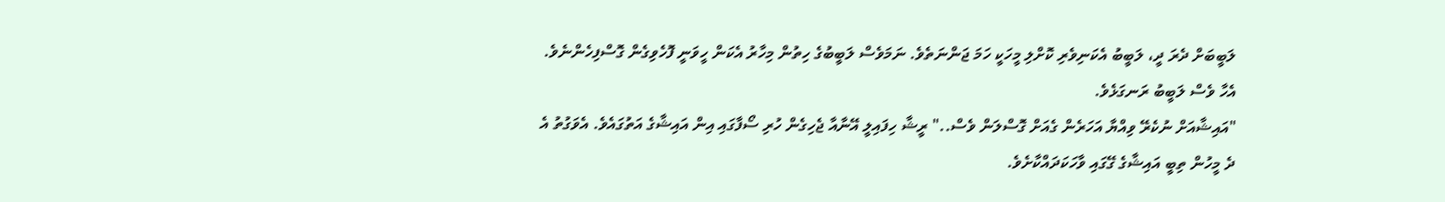ލަބީބަށް ދެރަ ދީ، ލަބީބު އެކަނިވެރި ކޮށްލި މީހަކީ ހަމަ ޖަންނަތެވެ. ނަމަވެސް ލަބީބުގެ ހިތުން މިހާރު އެކަން ހީވަނީ ފޮހެވިގެން ގޮސްފިހެންނެވެ. އެހާ ވެސް ލަބީބު ރަނގަޅެވެ.
"އައިޝާއަށް ނުކެރޭ ވިއްޔާ އަހަރެން ގެއަށް ގޮސްލަން ވެސް.." ރީޝާ ހިފައިލީ އޭނާއާ ޖެހިގެން ހުރި ސޯފާގައި އިން އައިޝާގެ އަތުގައެވެ. އެވަގުތު އެ ދެ މީހުން ތިބީ އައިޝާގެ ގޭގައި ވާހަކަދައްކާށެވެ.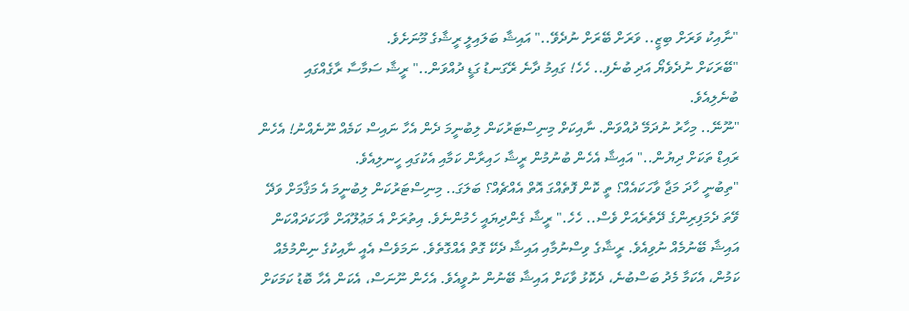"ނާއިކު ވަރަށް ބިޒީ.. ވަރަށް ބޭރަށް ނުދެވޭ.." އައިޝާ ބަލައިލީ ރީޝާގެ މޫނަށެވެ.
"ބޭރަކަށް ނުދެވެޔޯ އަދި ބުނެފި.. ހެހެ! ގައިމު ދާނެ ރޭގަނޑު ގަޑީ ދުއްވަން.." ރީޝާ ސަމާސާ ރާގެއްގައި ބުނެލިއެވެ.
"ނޫނޭ.. މިހާރު ނުދަމޭ ދުއްވަން. ނާއިކަށް މިނިސްޓަރުކަން ލިބުނީމަ ދެން އެހާ ނައިސް ކަމެއް ނޫނެއްނު! އެހެން ރައިޑް ތަކަށް ދިޔުން.." އައިޝާ އެހެން ބުނުމުން ރީޝާ ހައިރާން ކަމާއި އެކުގައި ހީނލިއެވެ.
"ތިބުނީ ހާދަ މަޖާ ވާހަކައެއް؟ ތީ ކޮން ފޮތެއްގަ އޮތް އެއްޗެއް؟ ބަލަގަ.. މިނިސްޓަރުކަން ލިބުނީމަ އެ މަޤާމަށް ވަދޭ ވޭތަ ދެމަފިރިންގެ ދޭތެރެއަށް ވެސް.. ހެހެ." ރީޝާ ގެންދިޔައީ ހެމުންނެވެ. އިތުރަށް އެ މަޢުލޫއަށް ވާހަކަދައްކަން އައިޝާ ބޭނުމެއް ނުވިއެވެ. ރީޝާގެ ވިސްނުމާއި އައިޝާ ދެކޭ ގޮތް އެއްގޮތެވެ. ނަމަވެސް އެއީ ނާއިކުގެ ނިންމުމެއް ކަމުން، އެކަމާ މެދު ބަސްބުނެ، ދެކޮޅު ވާކަށް އައިޝާ ބޭނުން ނުވީއެވެ. އެހެން ނޫނަސް، އެކަން އެހާ ބޮޑު ކަމަކަށް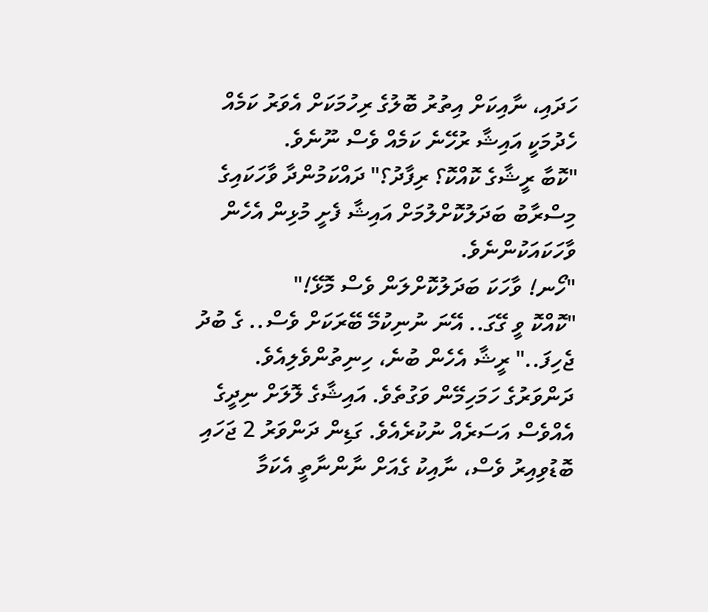ހަދައި، ނާއިކަށް އިތުރު ބޮލުގެ ރިހުމަކަށް އެވަރު ކަމެއް ހެދުމަކީ އައިޝާ ރުހޭނެ ކަމެއް ވެސް ނޫނެވެ.
"ކޮބާ ރީޝާގެ ކޮއްކޮ؟ ރިފާދު؟" ދައްކަމުންދާ ވާހަކައިގެ މިސްރާބު ބަދަލުކޮށްލުމަށް އައިޝާ ފެށީ މުޅިން އެހެން ވާހަކައަކުންނެވެ.
"ހޯނ! ވާހަކަ ބަދަލުކޮށްލަން ވެސް މޮޅޭ!"
"ކޮއްކޮ ވީ ގޭގަ.. އޭނަ ނުނިކުމޭ ބޭރަކަށް ވެސް.. ގެ ބުދު ޖެހިފަ.." ރީޝާ އެހެން ބުނެ، ހިނިތުންވެލިއެވެ.
ދަންވަރުގެ ހަމަހިމޭން ވަގުތެވެ. އައިޝާގެ ލޮލަށް ނިދީގެ އެއްވެސް އަސަރެއް ނުކުރެއެވެ. ގަޑިން ދަންވަރު 2 ޖަހައި ބޮޑުވިއިރު ވެސް، ނާއިކު ގެއަށް ނާންނާތީ އެކަމާ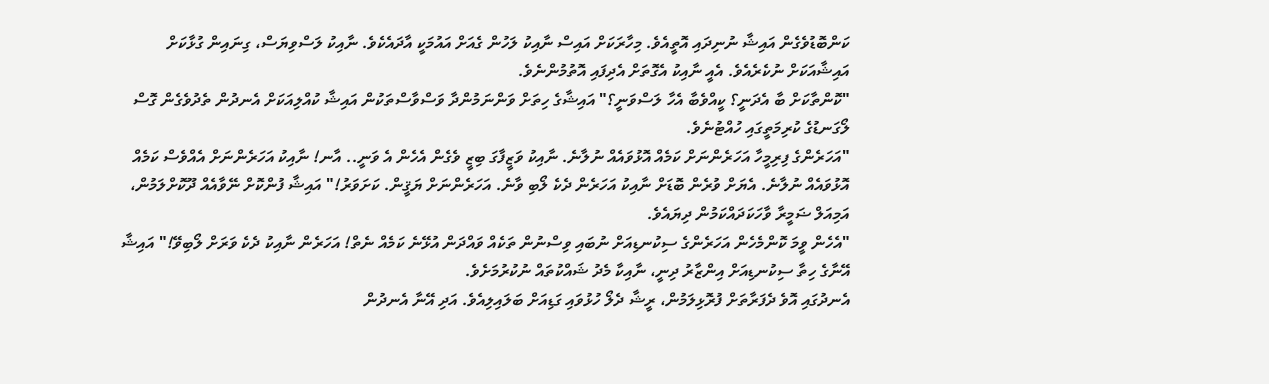ކަންބޮޑުވެގެން އައިޝާ ނުނިދައި އޮތީއެވެ. މިހާރަކަށް އައިސް ނާއިކު ލަހުން ގެއަށް އައުމަކީ އާދައެކެވެ. ނާއިކު ލަސްވިޔަސް، ގިނައިން ގުޅާކަށް އައިޝާއަކަށް ނުކެރެއެވެ. އެއީ ނާއިކު އެގޮތަށް އެދިފައި އޮތުމުންނެވެ.
"ކޮންތާކަށް ބާ އެދަނީ؟ ކީއްވެބާ އެހާ ލަސްވަނީ؟" އައިޝާގެ ހިތަށް ވަންނަމުންދާ ވަސްވާސްތަކުން އައިޝާ ކުއްލިއަކަށް އެނދުން ތެދުވެގެން ގޮސް ލޯގަނޑުގެ ކުރިމަތީގައި ހުއްޓުނެވެ.
"އަހަރެންގެ ފިރިމީހާ އަހަރެންނަށް ކަމެއް އޮޅުވައެއް ނުލާނެ. ނާއިކު ވަޒީފާގަ ބިޒީ ވެގެން އެހެން އެ ވަނީ.. އާނ! ނާއިކު އަހަރެންނަށް އެއްވެސް ކަމެއް އޮޅުވައެއް ނުލާނެ. އެޔަށް ވުރެން ބޮޑަށް ނާއިކު އަހަރެން ދެކެ ލޯބި ވާނެ. އަހަރެންނަށް ޔަޤީން. ކަށަވަރު!" އައިޝާ ފުންކޮށް ނޭވާއެއް ދޫކޮށްލަމުން، އަމިއަލް ޟަމީރާ ވާހަކަދައްކަމުން ދިޔައެވެ.
"އެހެން ވީމަ ކޮންމެހެން އަހަރެންގެ ސިކުނޑިއަށް ނުބައި ވިސްނުން ތަކެއް ވައްދަން އުޅޭނެ ކަމެއް ނެތް! އަހަރެން ނާއިކު ދެކެ ވަރަށް ލޯބިވޭ!" އައިޝާ އޭނާގެ ހިތާ ސިކުނޑިއަށް އިންޒާރު ދިނީ، ނާއިކާ މެދު ޝައްކުތައް ނުކުރުމަށެވެ.
އެނދުގައި އޮވެ ދެފަރާތަށް ފުރޮޅިލަމުން، ރީޝާ ދެލޯ ހުޅުވައި ގަޑިއަށް ބަލައިލިއެވެ. އަދި އޭނާ އެނދުން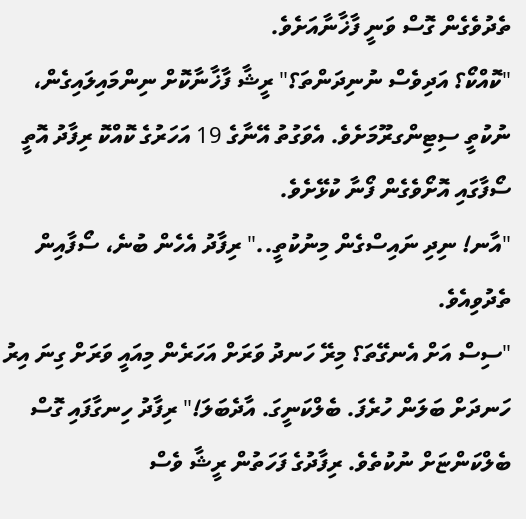ތެދުވެގެން ގޮސް ވަނީ ފާޚާނާއަށެވެ.
"ކޮއްކޯ؟ އަދިވެސް ނުނިދަންތަ؟" ރީޝާ ފާޚާނާކޮށް ނިންމައިލައިގެން، ނުކުތީ ސިޓިންގރޫމަށެވެ. އެވަގުތު އޭނާގެ 19 އަހަރުގެ ކޮއްކޮ ރިފާދު އޮތީ ސޯފާގައި އޮށޯވެގެން ފޯނާ ކުޅޭށެވެ.
"އާނ! ނިދި ނައިސްގެން މިނުކުތީ.." ރިފާދު އެހެން ބުނެ، ސޯފާއިން ތެދުވިއެވެ.
"ސިސް އަށް އެނގޭތަ؟ މިރޭ ހަނދު ވަރަށް އަހަރެން މިއައީ ވަރަށް ގިނަ އިރު ހަނދަށް ބަލަން ހުރެފަ. ބެލްކަނީގަ. އާދެބަލަ!" ރިފާދު ހިނގާފައި ގޮސް ބެލްކަންޏަށް ނުކުތެވެ. ރިފާދުގެ ފަހަތުން ރީޝާ ވެސް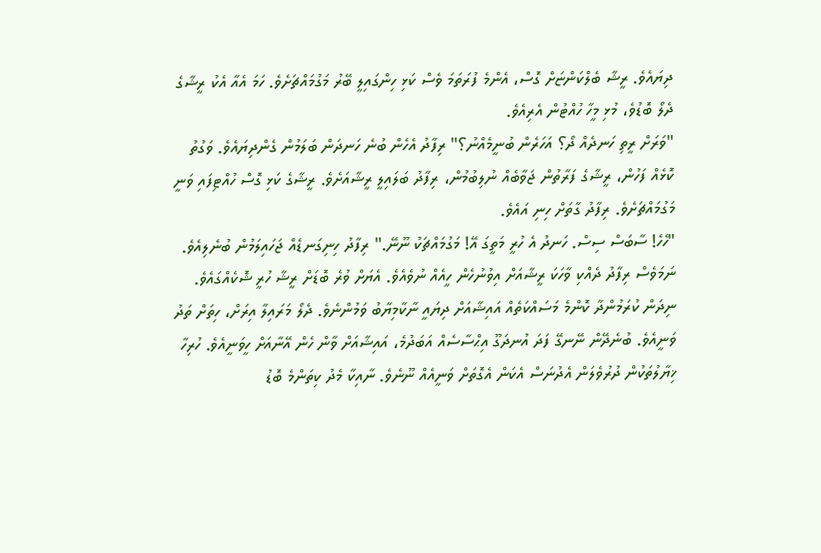ދިޔައެވެ. ރީޝާ ބެލްކަންޏަށް ގޮސް، އެންމެ ފުރަތަމަ ވެސް ކަޅި ހިންގައިލީ ބޭރު މަގުމައްޗަށެވެ. ހަމަ އެއާ އެކު ރީޝާގެ ދެލޯ ބޮޑުވެ، މުޅި މީހާ ހުއްޓުން އެރިއެވެ.
"ވަރަށް ރީތި ހަނދެއް ދޯ؟ އަހަރެން ބުނީމެއްނު؟" ރިފާދު އެހެން ބުނެ ހަނދަން ބަލަމުން ގެންދިޔައެވެ. ވަގުތު ކޮޅެއް ފަހުން، ރީޝާގެ ފަރާތުން ޖަވާބެއް ނުލިބުމުން، ރިފާދު ބަލައިލީ ރީޝާއަށެވެ. ރީޝާގެ ކަޅި ގޮސް ހުއްޓިފައި ވަނީ މަގުމައްޗަށެވެ. ރިފާދު ގާތަށް ހިނި އައެވެ.
"ހެހެ! ސާބަސް ސިސް. ހަނދު އެ ހުރީ މަތީގަ އޭ! މަގުމައްޗަކު ނޫނޭ." ރިފާދު ހިނިގަނޑެއް ޖަހައިލަމުން ބުނެލިއެވެ. ނަމަވެސް ރިފާދު ދެއްކި ވާހަކަ ރީޝާއަށް އިވުނުހެން ހީއެއް ނުވެއެވެ. އެޔަށް ވުރެ ބޮޑަށް ރީޝާ ހުރީ ޝޮކެއްގައެވެ.
ނިދަން ކުރަމުންދާ ކޮންމެ މަސައްކަތެއް އައިޝާއަށް ދިޔައީ ނާކާމިޔާބު ވަމުންނެވެ. ދެލޯ މަރައިލާ އިރަށް، ހިތަށް ތަދު ވަނީއެވެ. ބުނެދޭން ނޭނގޭ ފަދަ އުނދަގޫ އިޙްސާސެއް އަބަދުމެ، އައިޝާއަށް ވާން ހެން އޭނާއަށް ހީވަނީއެވެ. ހުރިހާ ޚިޔާލުތަކުން ދުރުވެލަން އެދުނަސް އެކަން އެގޮތަށް ވަނީއެއް ނޫނެވެ. ނާއިކާ މެދު ކިތަންމެ ބޮޑު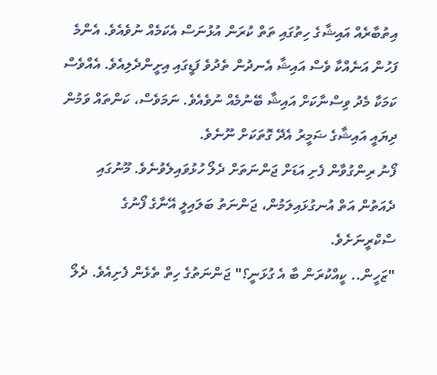އިތުބާރެއް އައިޝާގެ ހިތުގައި ތަތް ކުރަން އުޅުނަސް އެކަމެއް ނުވެއެވެ. އެންމެ ފަހުން އަނެއްކާ ވެސް އައިޝާ އެނދުން ތެދުވެ ފަޑީގައި އިށީންދެލިއެވެ. އެއްވެސް ކަމަކާ މެދު ވިސްނާކަށް އައިޝާ ބޭނުމެއް ނުވެއެވެ. ނަމަވެސް، ކަންތައް ވަމުން ދިޔައީ އައިޝާގެ ޟަމީރު އެދޭ ގޮތަކަށް ނޫނެވެ.
ފޯނު ރިންގުވާން ފެށި އަޑަށް ޖަންނަތަށް ދެލޯ ހުޅުވައިލެވުނެވެ. މޫނުގައި ދެއަތުން އަތް އުނގުޅައިލަމުން، ޖަންނަތު ބަލައިލީ އޭނާގެ ފޯނުގެ ސްކްރީނަށެވެ.
"ޒަހީން.. ކީއްކުރަން ބާ އެ ގުޅަނީ؟" ޖަންނަތުގެ ހިތް ތެޅެން ފެށިއެވެ. ދެލޯ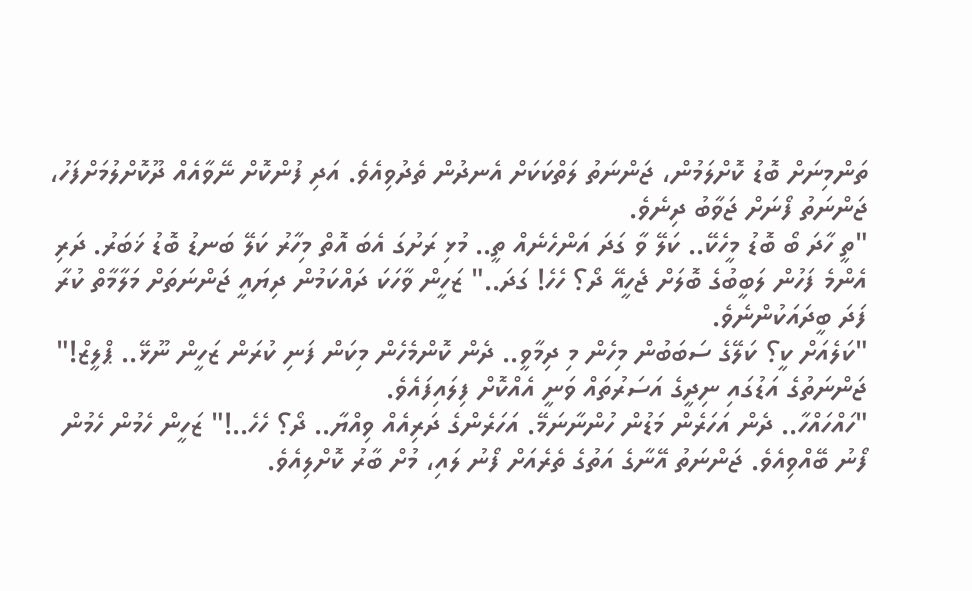ތަންމިނަށް ބޮޑު ކޮށްލަމުން، ޖަންނަތު ލަތްކަކަށް އެނދުން ތެދުވިއެވެ. އަދި ފުންކޮށް ނޭވާއެއް ދޫކޮށްލުމަށްފަހު، ޖަންނަތު ފޯނަށް ޖަވާބު ދިނެވެ.
"ތީ ހާދަ ބޯ ބޮޑު މީހެކޭ.. ކަލޭ ވާ ގަދަ އަންހެނެއް ތީ.. މުޅި ރަށުގަ އެބަ އޮތް މިހާރު ކަލޭ ބަނޑު ބޮޑު ޚަބަރު. ދަރި އެންމެ ފަހުން ލަބީބުގެ ބޮލަށް ޖެހީއޭ ދޯ؟ ހެހެ! ގަދަ.." ޒަހީން ވާހަކަ ދައްކަމުން ދިޔައީ ޖަންނަތަށް މަލާމާތް ކުރާ ފަދަ ބީދައަކުންނެވެ.
"ކަލެއަށް ކީ؟ ކަލޭގެ ސަބަބުން މިހެން މި ދިމާވީ.. ދެން ކޮންމެހެން މިކަން ފަނި ކުރަން ޒަހީން ނޫޅޭ.. ޕްލީޒް!" ޖަންނަތުގެ އަޑުގައި ނިދީގެ އަސަރުތައް ވަނީ އެއްކޮށް ފިލައިފައެވެ.
"ހައްހައްހާ.. ދެން އަހަރެން މަޑުން ހުންނާނަމޭ. އަހަރެންގެ ދަރިއެއް ވިއްޔާ.. ދޯ؟ ހެހެ..!" ޒަހީން ހެމުން ހެމުން ފޯނު ބޭއްވިއެވެ. ޖަންނަތު އޭނާގެ އަތުގެ ތެރެއަށް ފޯނު ލައި، މުށް ބާރު ކޮށްލިއެވެ.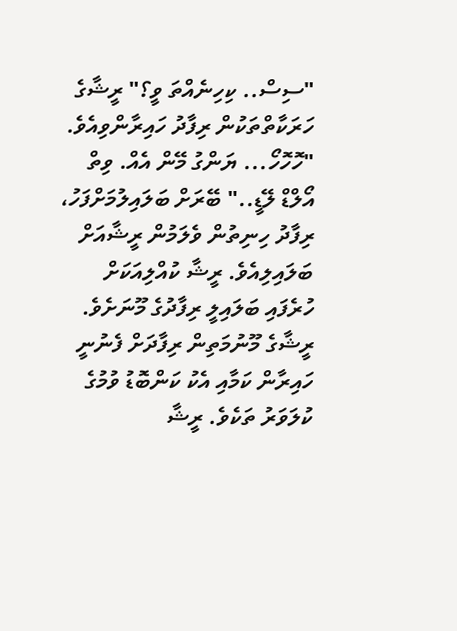"ސިސް.. ކިހިނެއްތަ ވީ؟" ރީޝާގެ ހަރަކާތްތަކުން ރިފާދު ހައިރާންވިއެވެ.
"ހޮހޮހޯ... ޔަންގު މޭން އެއް. ވިތް އޯލްޑް ލޭޑީ.." ބޭރަށް ބަލައިލުމަށްފަހު، ރިފާދު ހިނިތުން ވެލަމުން ރީޝާއަށް ބަލައިލިއެވެ. ރީޝާ ކުއްލިއަކަށް ހުރެފައި ބަލައިލީ ރިފާދުގެ މޫނަށެވެ. ރީޝާގެ މޫނުމަތިން ރިފާދަށް ފެނުނީ ހައިރާން ކަމާއި އެކު ކަންބޮޑު ވުމުގެ ކުލަވަރު ތަކެވެ. ރީޝާ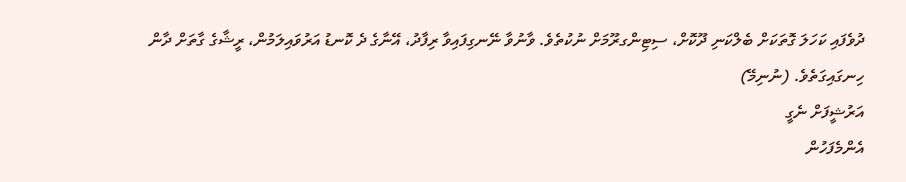ދުވެފައި ކަހަލަ ގޮތަކަށް ބެލްކަނި ދޫކޮށް، ސިޓިންގރޫމަށް ނުކުތެވެ. ވާނުވާ ނޭނގިފައިވާ ރިފާދު، އޭނާގެ ދެ ކޮނޑު އަރުވައިލަމުން، ރީޝާގެ ގާތަށް ދާން ހިނގައިގަތެވެ. (ނުނިމޭ)
އަރުޝީފަށް ނެގީ
އެންމެފަހުން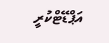އަޕްޑޭޓްކުރީ